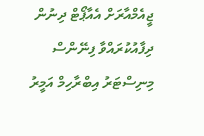ޖީއެމްއާރަށް އެއާޕޯޓް ދިނުން ދިފާއުކުރައްވާ ފިނޭންސް މިނިސްޓަރު އިބްރާހިމް އަމީރު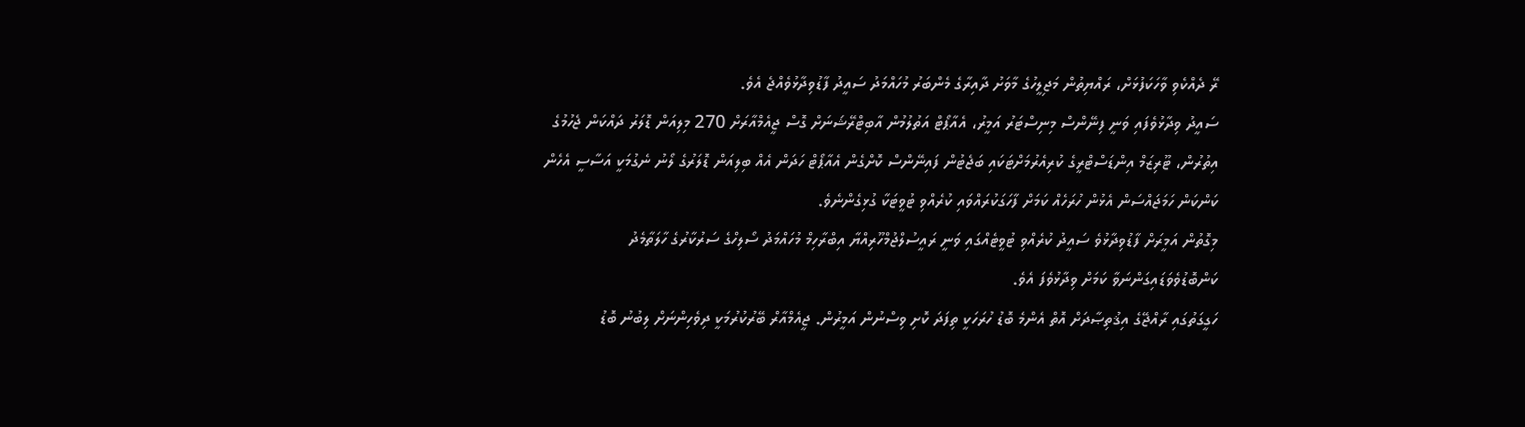ރޭ ދެއްކެވި ވާހަކަފުޅަށް، ރައްޔިތުން މަޖިލީހުގެ މާވަށު ދާއިރާގެ މެންބަރު މުހައްމަދު ސައީދު ފާޑުވިދާޅުވެއްޖެ އެވެ.
ސައީދު ވިދާޅުވެފައި ވަނީ ފިނޭންސް މިނިސްޓަރު އަމީރު، އެއާޕޯޓް އަތުލުމުން އާބިޓްރޭޝަނަށް ގޮސް ޖީއެމްއާރަށް 270 މިލިއަން ޑޮލަރު ދައްކަން ޖެހުމުގެ އިތުރުން، ޓޫރިޒަމް އިންޑަސްޓްރީގެ ކުރިއެރުމަށްޓަކައި ބަޖެޓުން ފައިނޭންސް ކޮށްގެން އެއާޕޯޓް ހަދަން އެއް ބިލިއަން ޑޮލަރުގެ ލޯނު ނެގުމަކީ އަސާސީ އެހެން ކަންކަން ހަމަޖައްސަން އެޅުން ހުރަހެއް ކަމަށް ފާހަގަކުރައްވައި ކުރެއްވި ޓުވީޓަކާ ގުޅިގެންނެވެ.
މިގޮތުން އަމީރަށް ފާޑުވިދާޅުވެ ސައީދު ކުރެއްވި ޓުވީޓެއްގައި ވަނީ ރައީސުލްޖުމްހޫރިއްޔާ އިބްރާހިމް މުހައްމަދު ސޯލިހްގެ ސަރުކާރުގެ ހާލަތާމެދު ކަންބޮޑުވެވަޑައިގަންނަވާ ކަމަށް ވިދާޅުވެފަ އެވެ.
ހަގީގަތުގައި ރާއްޖޭގެ އިޤުތިޞާދަށް އޮތް އެންމެ ބޮޑު ހުރަހަކީ ތިފަދަ ކޮށި ވިސްނުން އަމީރުން. ޖީއެމްއާރް ބޭރުކުރުމަކީ ދިވެހިންނަށް ލިބުނު ބޮޑު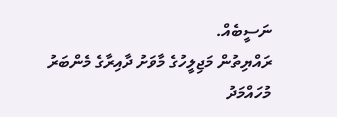ނަސީބެއް.
ރައްޔިތުން މަޖިލީހުގެ މާވަށު ދާއިރާގެ މެންބަރު މުހައްމަދު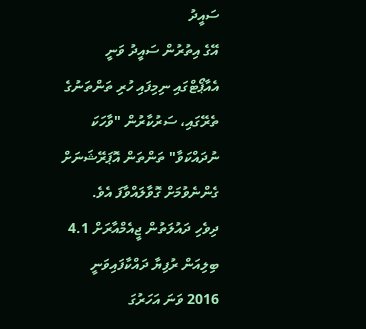ސައީދު
އޭގެ އިތުރުން ސައީދު ވަނީ އެއާޕޯޓްގައި ނިމިފައި ހުރި ތަންތަނުގެ ތެރޭގައި، ސަރުކާރުން "ވާހަކަ ނުދައްކަވާ" ތަންތަން އޮޕަރޭޝަނަށް ގެންނެވުމަށް ގޮވާލައްވާފަ އެވެ.
ދިވެހި ދައުލަތުން ޖީއެމްއާރަށް 4.1 ބިލިއަން ރުފިޔާ ދައްކާފައިވަނީ 2016 ވަނަ އަހަރުގަ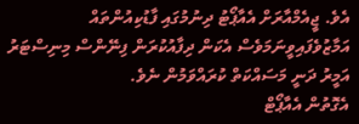އެވެ. ޖީއެމްއާރަށް އެއާޕޯޓު ދިނުމުގައި ފާޑުކިއުންތައް އަމާޒުވެފައިވީނަމަވެސް އެކަން ދިފާއުކުރަން ފިނޭންސް މިނިސްޓަރު އަމީރު ދަނީ މަސައްކަތް ކުރައްވަމުން ނެވެ.
އެގޮތުން އެއާޕޯޓް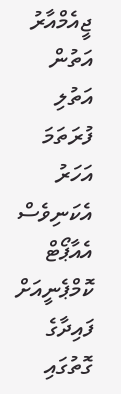ޖީއެމްއާރު އަތުން އަތުލި ފުރަތަމަ އަހަރު އެކަނިވެސް އެއާޕޯޓް ކޮމްޕެނީއަށް ފައިދާގެ ގޮތުގައި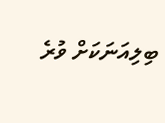ބިލިއަނަކަށް ވުރެ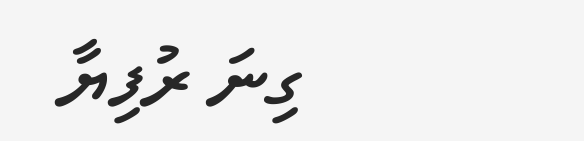ގިނަ ރުފިޔާ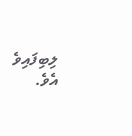ލިބިފައިވެ އެވެ.